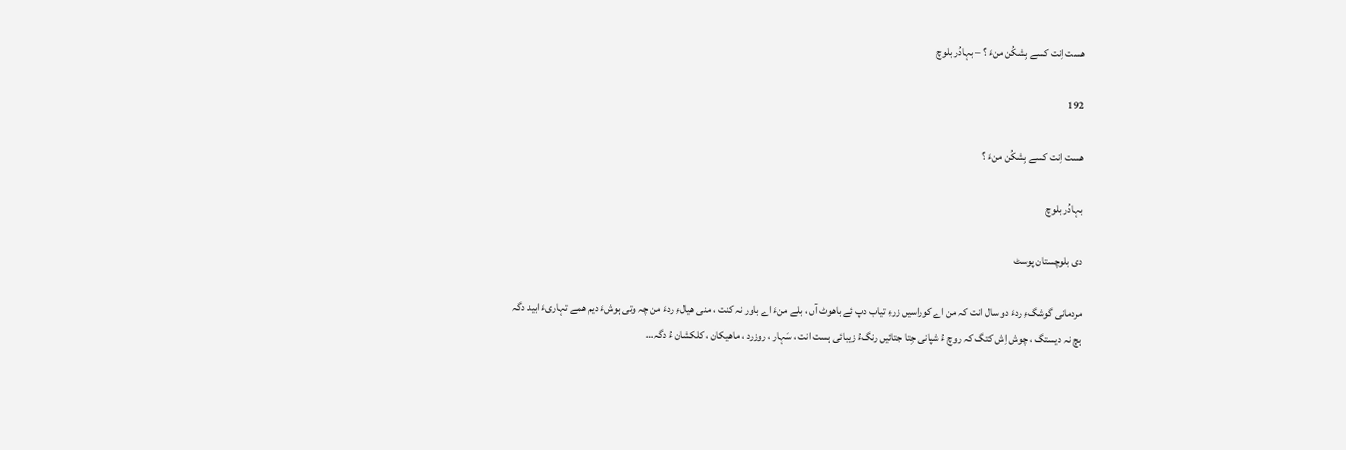هست اِنت کسے بِشکُن منءَ ؟ – بہادُر بلوچ

192

هست اِنت کسے بِشکُن منءَ ؟

بہادُر بلوچ

دی بلوچستان پوسٹ

مردمانی گوشگءِ ردءَ دو سال انت کہ من اے کوراسیں زرءِ تیاب دپ ئے باهوٹ آں ، بلے منءَ اے باور نہ کنت ، منی هیالءِ ردءَ من چہ وتی ہوشءَ دیم همے تہاریءَ ابید دگہ ہچ نہ دیستگ ، چوش اِش کتگ کہ روچ ءُ شپانی جِتا جتائیں رنگءُ زیبائی ہست انت ، سَہار ، روزرد ، ماهیکان ، کلکشان ءُ دگہ…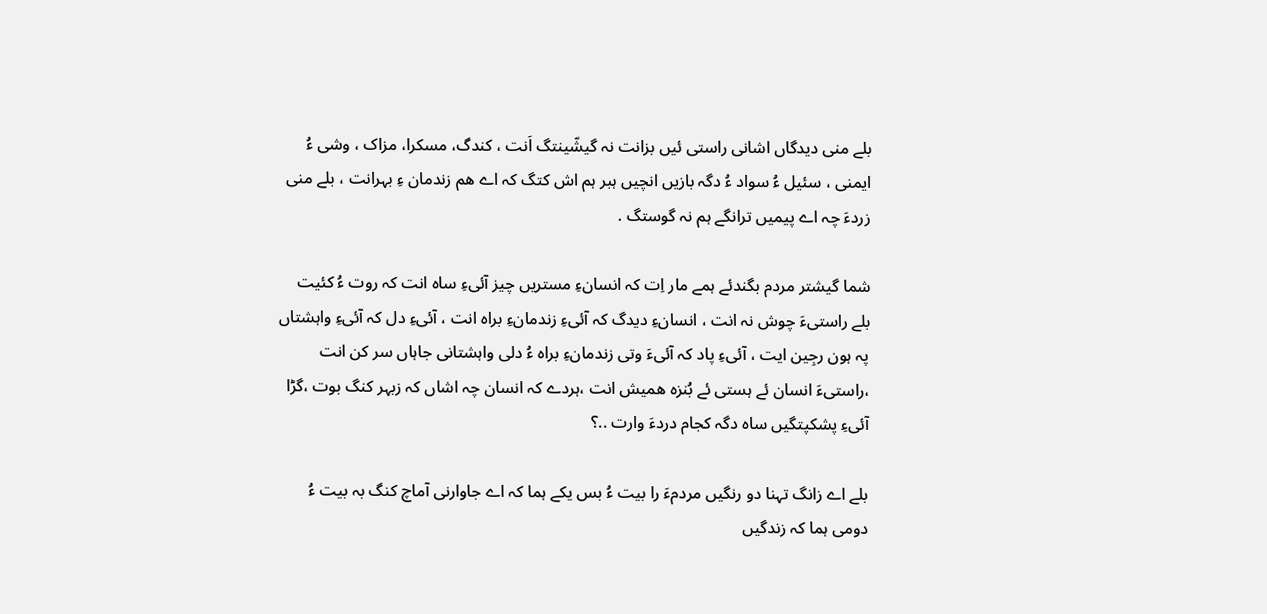بلے منی دیدگاں اشانی راستی ئیں بزانت نہ گیشّینتگ اَنت ، کندگ، مسکرا، مزاک ، وشی ءُ ایمنی ، سئیل ءُ سواد ءُ دگہ بازیں انچیں ہبر ہم اش کتگ کہ اے هم زندمان ءِ بہرانت ، بلے منی زردءَ چہ اے پیمیں ترانگے ہم نہ گوستگ .

شما گیشتر مردم بگندئے ہمے مار اِت کہ انسانءِ مستریں چیز آئیءِ ساہ انت کہ روت ءُ کئیت بلے راستیءَ چوش نہ انت ، انسانءِ دیدگ کہ آئیءِ زندمانءِ براہ انت ، آئیءِ دل کہ آئیءِ واہشتاں پہ ہون رجِین ایت ، آئیءِ پاد کہ آئیءَ وتی زندمانءِ براہ ءُ دلی واہشتانی جاہاں سر کن انت ،راستیءَ انسان ئے ہستی ئے بُنزه همیش انت ،ہردے کہ انسان چہ اشاں کہ زبہر کنگ بوت ،گڑا آئیءِ پشکپتگیں ساہ دگہ کجام دردءَ وارت ..؟

بلے اے زانگ تہنا دو رنگیں مردمءَ را بیت ءُ بس یکے ہما کہ اے جاوارنی آماچ کنگ بہ بیت ءُ دومی ہما کہ زندگیں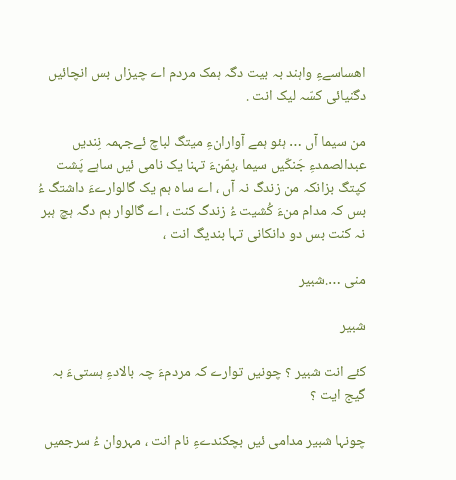اھساسےءِ واہند بہ بیت دگہ ہمک مردم اے چیزاں بس انچائیں دگنیائی کسّہ لیک انت .

من سیما آں … ہئو ہمے آوارانءِ میتگ لباچ ئےجہمہ نِندیں عبدالصمدءِ جَنکّیں سیما ،پمّنءَ تہنا یک نامی ئیں ساہے پَشت کپتگ بزانکہ من زندگ نہ آں ، اے ساہ ہم یک گالوارےءَ داشتگ ءُ بس کہ مدام منءَ کُشیت ءُ زندگ کنت ، اے گالوار ہم دگہ ہچ ہبر نہ کنت بس دو دانکانی تہا بندیگ انت ،

منی ….شبیر

شبیر

کئے انت شبیر ؟ چونیں توارے کہ مردمءَ چہ بالادءِ ہستیءَ بہ گیج ایت ؟

چونہا شبیر مدامی ئیں بچکندےءِ نام انت ، مہروان ءُ سرجمیں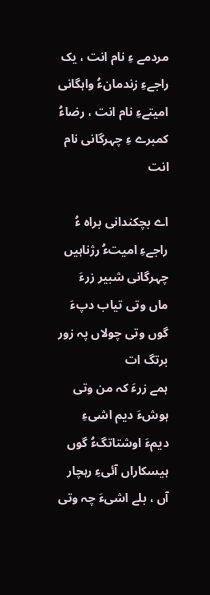مردمے ءِ نام انت ، یک راجےءِ زندمانءُ واہگانی امیتےءِ نام انت ، رضاءُ کمبرے ءِ چہرگانی نام انت

اے بچکندانی براه ءُ راجےءِ امیتءُ رژناہیں چہرگانی شبیر زرءَ ماں وتی تیاب دپءَ گوں وتی چولاں پہ زور برتگ ات
ہمے زرءَ کہ من وتی ہوشءَ دیم اشیءِ دیمءَ اوشتاتگءُ گوں ہیسکاراں آئیءِ رہچار آں ، بلے اشیءَ چہ وتی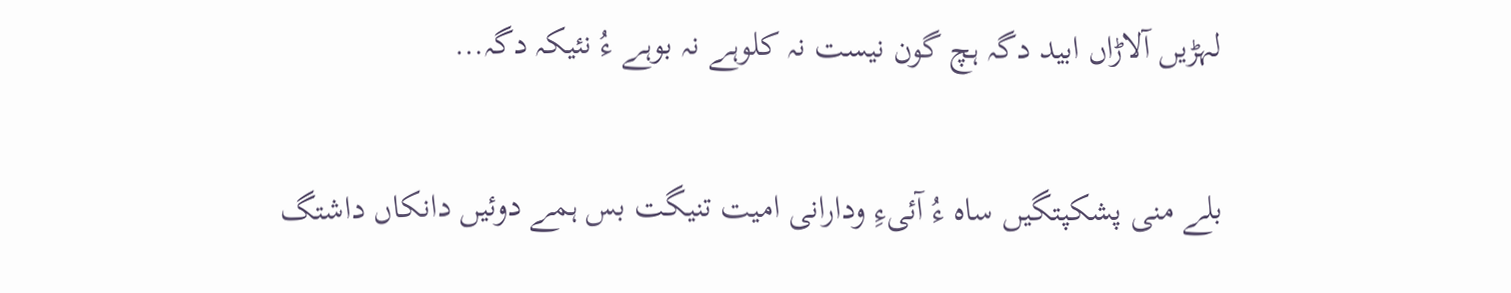لہڑیں آلاڑاں ابید دگہ ہچ گون نیست نہ کلوہے نہ بوہے ءُ نئیکہ دگہ…

بلے منی پشکپتگیں ساہ ءُ آئیءِ ودارانی امیت تنیگت بس ہمے دوئیں دانکاں داشتگ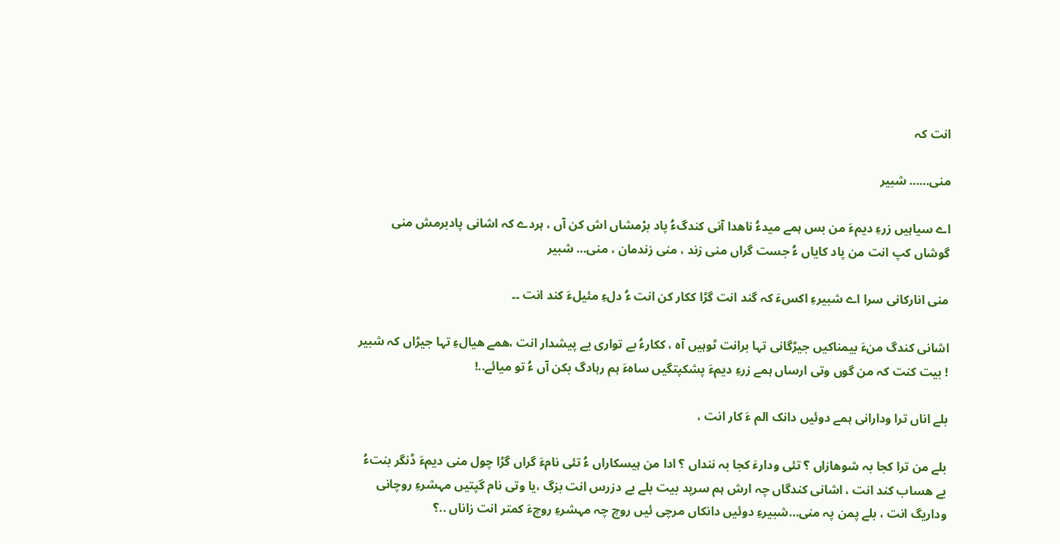انت کہ

منی…… شبیر

اے سیاہیں زرءِ دیمءَ من بس ہمے میدءُ ناھدا آنی کندگءُ پاد برْمشاں اش کن آں ، ہردے کہ اشانی پادبرمش منی گوشاں کپ انت من پاد کایاں ءُ جست گراں منی زند ، منی زندمان ، منی… شبیر

منی انارکانی سرا اے شبیرءِ اکسءَ کہ گند انت گڑا ککار کن انت ءُ دلءِ مئیلءَ کند انت ۔۔

اشانی کندگ منءَ بیمناکیں جیڑگانی تہا برانت ٹوہیں آہ ، ککارءُ بے تواری یے پیشدار انت ،همے هیالءِ تہا جیڑاں کہ شبیر ! بیت کنت کہ من گوں وتی ارساں ہمے زرءِ دیمءَ پشکپتگیں ساہءَ ہم رہادگ بکن آں ءُ تو میائے..!

بلے اناں ترا ودارانی ہمے دوئیں دانک الم ءَ کار انت ،

بلے من ترا کجا بہ شوهازاں ؟ تئی ودارءَ کجا بہ ننداں ؟ ادا من ہیسکاراں ءُ تئی نامءَ گراں گڑا چول منی دیمءَ ڈنگر بنتءُ بے هساب کند انت ، اشانی کندگاں چہ ارش ہم سرپد بیت بلے بے دزرس انت بزگ ،یا وتی نام گپتیں مہشرءِ روچانی وداریگ انت ، بلے پمن پہ منی…شبیرءِ دوئیں دانکاں مرچی ئیں روچ چہ مہشرءِ روچءَ کمتر انت زاناں ..؟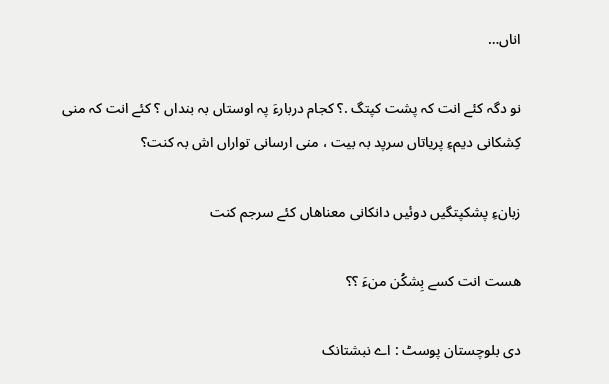اناں…

نو دگہ کئے انت کہ پشت کپتگ .؟ کجام دربارءَ پہ اوستاں بہ بنداں ؟ کئے انت کہ منی کِشکانی دیمءِ پریاتاں سرپد بہ بیت ، منی ارسانی تواراں اش بہ کنت؟

زبانءِ پشکپتگیں دوئیں دانکانی معناهاں کئے سرجم کنت

هست انت کسے بِشکُن منءَ ؟؟

دی بلوچستان پوسٹ : اے نبشتانک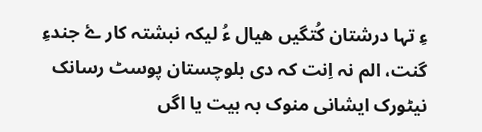ءِ تہا درشتان کُتگیں ھیال ءُ لیکہ نبشتہ کار ۓ جندءِ گنت، الم نہ اِنت کہ دی بلوچستان پوسٹ رسانک نیٹورک ایشانی منوک بہ بیت یا اگں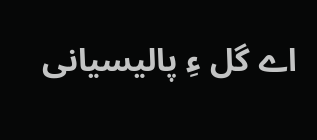اے گل ءِ پالیسیانی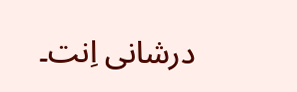درشانی اِنت۔